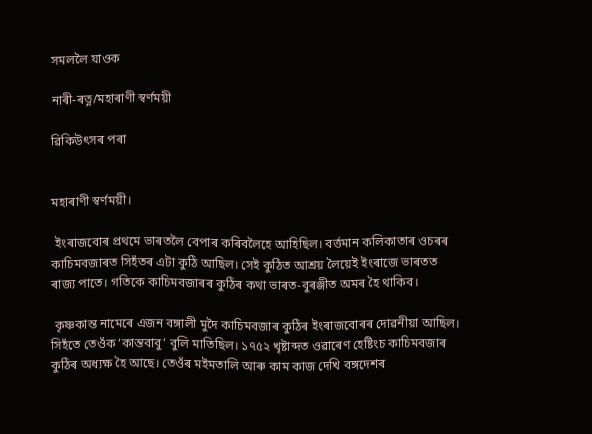সমললৈ যাওক

নাৰী-ৰত্ন/মহাৰাণী স্বর্ণময়ী

ৱিকিউৎসৰ পৰা


মহাৰাণী স্বৰ্ণময়ী।

 ইংৰাজবোৰ প্ৰথমে ভাৰতলৈ বেপাৰ কৰিবলৈহে আহিছিল। বৰ্ত্তমান কলিকাতাৰ ওচৰৰ কাচিমবজাৰত সিহঁতৰ এটা কুঠি আছিল। সেই কুঠিত আশ্ৰয় লৈয়েই ইংৰাজে ভাৰতত ৰাজ্য পাতে। গতিকে কাচিমবজাৰৰ কুঠিৰ কথা ভাৰত-বুৰঞ্জীত অমৰ হৈ থাকিব।

 কৃষ্ণকান্ত নামেৰে এজন বঙ্গালী মুদৈ কাচিমবজাৰ কুঠিৰ ইংৰাজবোৰৰ দোৱনীয়া আছিল। সিহঁতে তেওঁক ‘কান্তবাবু’ বুলি মাতিছিল। ১৭৫২ খৃষ্টাব্দত ওৱাৰেণ হেষ্টিংচ কাচিমবজাৰ কুঠিৰ অধ্যক্ষ হৈ আছে। তেওঁৰ মইমতালি আৰু কাম কাজ দেখি বঙ্গদেশৰ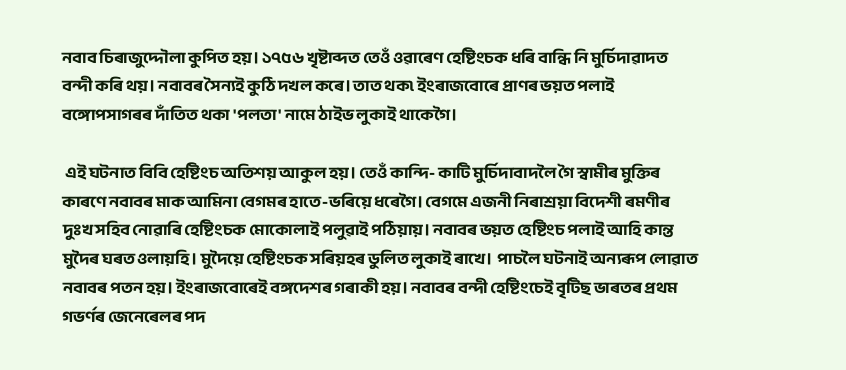নবাব চিৰাজুদ্দৌলা কুপিত হয়। ১৭৫৬ খৃষ্টাব্দত তেওঁ ওৱাৰেণ হেষ্টিংচক ধৰি বান্ধি নি মুৰ্চিদাৱাদত বন্দী কৰি থয়। নবাবৰ সৈন্যই কুঠি দখল কৰে। তাত থক৷ ইংৰাজবোৰে প্ৰাণৰ ভয়ত পলাই বঙ্গোপসাগৰৰ দাঁতিত থকা 'পলতা' নামে ঠাইভ লুকাই থাকেগৈ।

 এই ঘটনাত বিবি হেষ্টিংচ অতিশয় আকুল হয়। তেওঁ কান্দি- কাটি মুৰ্চিদাবাদলৈ গৈ স্বামীৰ মুক্তিৰ কাৰণে নবাবৰ মাক আমিনা বেগমৰ হাতে-ভৰিয়ে ধৰেগৈ। বেগমে এজনী নিৰাশ্ৰয়া বিদেশী ৰমণীৰ দুঃখ সহিব নোৱাৰি হেষ্টিংচক মোকোলাই পলুৱাই পঠিয়ায়। নবাবৰ ভয়ত হেষ্টিংচ পলাই আহি কান্ত মুদৈৰ ঘৰত ওলায়হি। মুদৈয়ে হেষ্টিংচক সৰিয়হৰ ডুলিত লুকাই ৰাখে।  পাচলৈ ঘটনাই অন্যৰূপ লোৱাত নবাবৰ পতন হয়। ইংৰাজবোৰেই বঙ্গদেশৰ গৰাকী হয়। নবাবৰ বন্দী হেষ্টিংচেই বৃটিছ ভাৰতৰ প্ৰথম গভৰ্ণৰ জেনেৰেলৰ পদ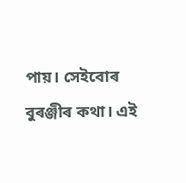পায়। সেইবোৰ বুৰঞ্জীৰ কথা। এই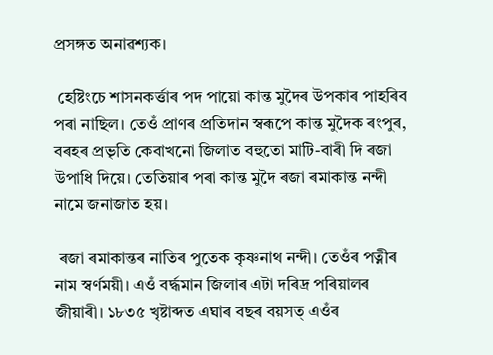প্ৰসঙ্গত অনাৱশ্যক।

 হেষ্টিংচে শাসনকৰ্ত্তাৰ পদ পায়ো কান্ত মুদৈৰ উপকাৰ পাহৰিব পৰা নাছিল। তেওঁ প্ৰাণৰ প্ৰতিদান স্বৰূপে কান্ত মুদৈক ৰংপুৰ, বৰহৰ প্ৰভৃতি কেবাখনো জিলাত বহুতো মাটি-বাৰী দি ৰজা উপাধি দিয়ে। তেতিয়াৰ পৰা কান্ত মুদৈ ৰজা ৰমাকান্ত নন্দী নামে জনাজাত হয়।

 ৰজা ৰমাকান্তৰ নাতিৰ পুতেক কৃষ্ণনাথ নন্দী। তেওঁৰ পত্নীৰ নাম স্বৰ্ণময়ী। এওঁ বৰ্দ্ধমান জিলাৰ এটা দৰিদ্ৰ পৰিয়ালৰ জীয়াৰী। ১৮৩৫ খৃষ্টাব্দত এঘাৰ বছৰ বয়সত্ এওঁৰ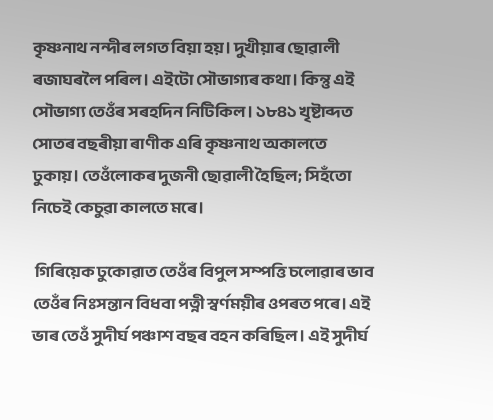কৃষ্ণনাথ নন্দীৰ লগত বিয়া হয়। দুখীয়াৰ ছোৱালী ৰজাঘৰলৈ পৰিল। এইটো সৌভাগ্যৰ কথা। কিন্তু এই সৌভাগ্য তেওঁৰ সৰহদিন নিটিকিল। ১৮৪১ খৃষ্টাব্দত সোতৰ বছৰীয়া ৰাণীক এৰি কৃষ্ণনাথ অকালতে ঢুকায়। তেওঁলোকৰ দুজনী ছোৱালী হৈছিল; সিহঁতো নিচেই কেচুৱা কালতে মৰে।

 গিৰিয়েক ঢুকোৱাত তেওঁৰ বিপুল সম্পত্তি চলোৱাৰ ভাব তেওঁৰ নিঃসন্তান বিধবা পত্নী স্বৰ্ণময়ীৰ ওপৰত পৰে। এই ভাৰ তেওঁ সুদীৰ্ঘ পঞ্চাশ বছৰ বহন কৰিছিল। এই সুদীৰ্ঘ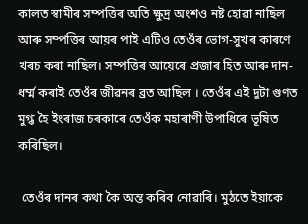কালত স্বামীৰ সম্পত্তিৰ অতি ক্ষুদ্ৰ অংশও নষ্ট হোৱা নাছিল আৰু সম্পত্তিৰ আয়ৰ পাই এটিও তেওঁৰ ভোগ-সুখৰ কাৰণে খৰচ কৰা নাছিল। সম্পত্তিৰ আয়েৰে প্ৰজাৰ হিত আৰু দান-ধৰ্ম্ম কৰাই তেওঁৰ জীৱনৰ ব্ৰত আছিল । তেওঁৰ এই দুটা গুণত মুগ্ধ হৈ ইংৰাজ চৰকাৰে তেওঁক মহাৰাণী উপাধিৰে ভূষিত কৰিছিল।

 তেওঁৰ দানৰ কথা কৈ অন্ত কৰিব নোৱাৰি। মুঠতে ইয়াকে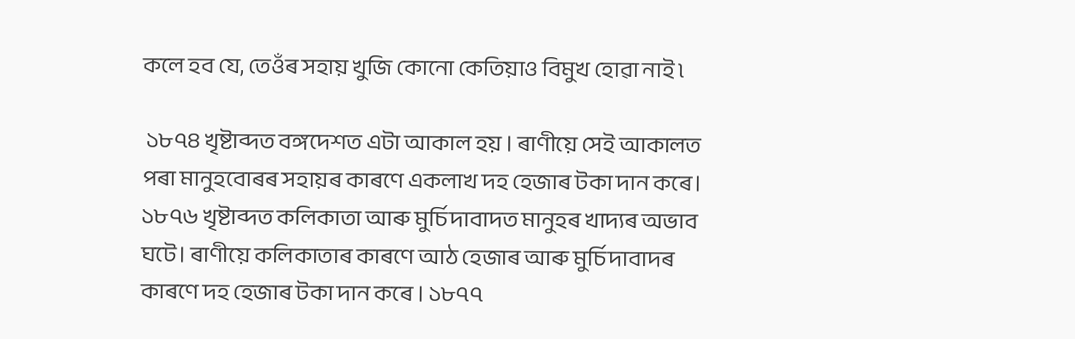কলে হব যে, তেওঁৰ সহায় খুজি কোনো কেতিয়াও বিমুখ হোৱা নাই ৷

 ১৮৭৪ খৃষ্টাব্দত বঙ্গদেশত এটা আকাল হয় । ৰাণীয়ে সেই আকালত পৰা মানুহবোৰৰ সহায়ৰ কাৰণে একলাখ দহ হেজাৰ টকা দান কৰে। ১৮৭৬ খৃষ্টাব্দত কলিকাতা আৰু মুৰ্চিদাবাদত মানুহৰ খাদ্যৰ অভাব ঘটে। ৰাণীয়ে কলিকাতাৰ কাৰণে আঠ হেজাৰ আৰু মুৰ্চিদাবাদৰ কাৰণে দহ হেজাৰ টকা দান কৰে । ১৮৭৭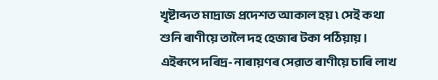খৃষ্টাব্দত মাদ্রাজ প্রদেশত আকাল হয় ৷ সেই কথা শুনি ৰাণীয়ে তালৈ দহ হেজাৰ টকা পঠিয়ায়। এইৰূপে দৰিদ্ৰ- নাৰায়ণৰ সেৱাত ৰাণীয়ে চাৰি লাখ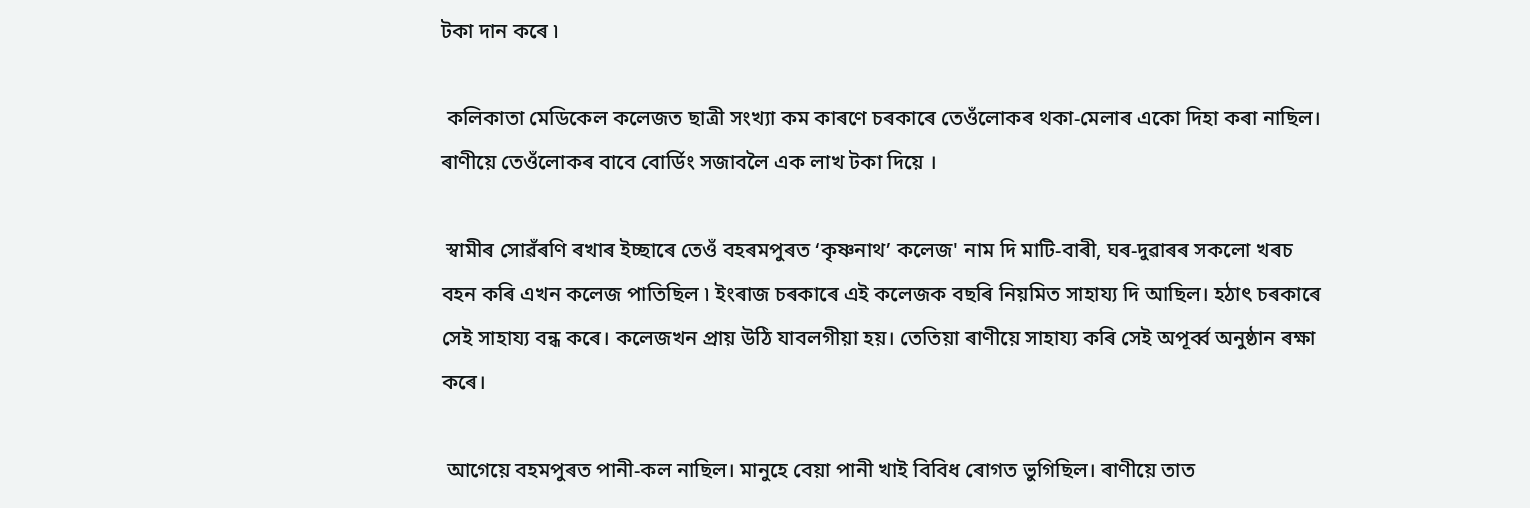টকা দান কৰে ৷

 কলিকাতা মেডিকেল কলেজত ছাত্রী সংখ্যা কম কাৰণে চৰকাৰে তেওঁলোকৰ থকা-মেলাৰ একো দিহা কৰা নাছিল। ৰাণীয়ে তেওঁলোকৰ বাবে বোর্ডিং সজাবলৈ এক লাখ টকা দিয়ে ।

 স্বামীৰ সোৱঁৰণি ৰখাৰ ইচ্ছাৰে তেওঁ বহৰমপুৰত ‘কৃষ্ণনাথ’ কলেজ' নাম দি মাটি-বাৰী, ঘৰ-দুৱাৰৰ সকলো খৰচ বহন কৰি এখন কলেজ পাতিছিল ৷ ইংৰাজ চৰকাৰে এই কলেজক বছৰি নিয়মিত সাহায্য দি আছিল। হঠাৎ চৰকাৰে সেই সাহায্য বন্ধ কৰে। কলেজখন প্ৰায় উঠি যাবলগীয়া হয়। তেতিয়া ৰাণীয়ে সাহায্য কৰি সেই অপূৰ্ব্ব অনুষ্ঠান ৰক্ষা কৰে।

 আগেয়ে বহমপুৰত পানী-কল নাছিল। মানুহে বেয়া পানী খাই বিবিধ ৰোগত ভুগিছিল। ৰাণীয়ে তাত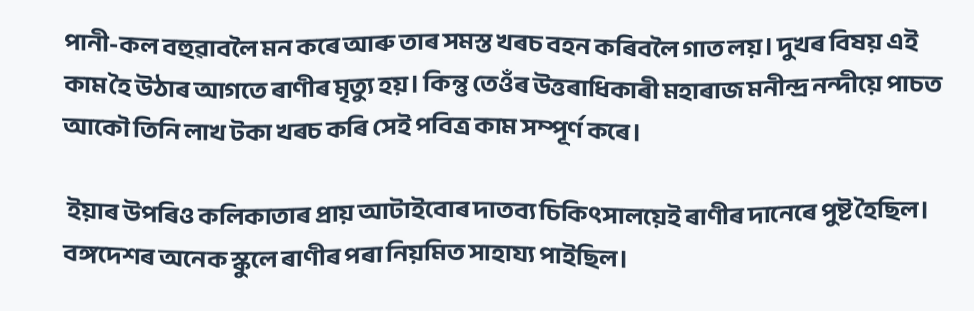পানী-কল বহুৱাবলৈ মন কৰে আৰু তাৰ সমস্ত খৰচ বহন কৰিবলৈ গাত লয়। দুখৰ বিষয় এই কাম হৈ উঠাৰ আগতে ৰাণীৰ মৃত্যু হয়। কিন্তু তেওঁৰ উত্তৰাধিকাৰী মহাৰাজ মনীন্দ্ৰ নন্দীয়ে পাচত আকৌ তিনি লাখ টকা খৰচ কৰি সেই পবিত্ৰ কাম সম্পূৰ্ণ কৰে।

 ইয়াৰ উপৰিও কলিকাতাৰ প্ৰায় আটাইবোৰ দাতব্য চিকিৎসালয়েই ৰাণীৰ দানেৰে পুষ্ট হৈছিল। বঙ্গদেশৰ অনেক স্কুলে ৰাণীৰ পৰা নিয়মিত সাহায্য পাইছিল।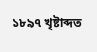১৮৯৭ খৃষ্টাব্দত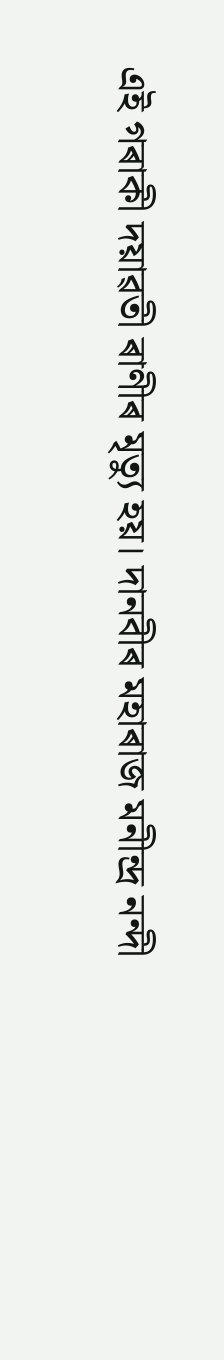এই গৰাকী দয়াৱতী ৰাণীৰ মৃত্যু হয়। দানবীৰ মহাৰাজ মনীন্দ্ৰ নন্দী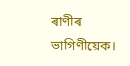ৰাণীৰ ভাগিণীয়েক।